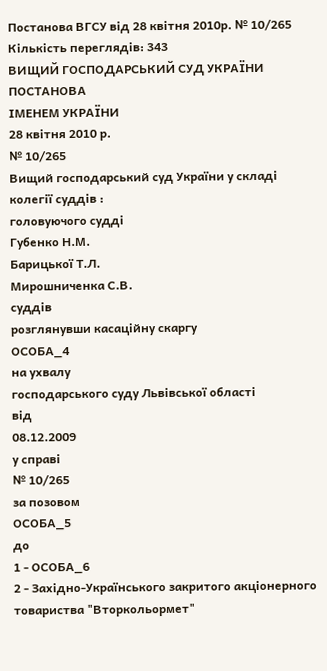Постанова ВГСУ від 28 квітня 2010р. № 10/265
Кількість переглядів: 343
ВИЩИЙ ГОСПОДАРСЬКИЙ СУД УКРАЇНИ
ПОСТАНОВА
ІМЕНЕМ УКРАЇНИ
28 квітня 2010 р.
№ 10/265
Вищий господарський суд України у складі колегії суддів :
головуючого судді
Губенко Н.М.
Барицької Т.Л.
Мирошниченка С.В.
суддів
розглянувши касаційну скаргу
ОСОБА_4
на ухвалу
господарського суду Львівської області
від
08.12.2009
у справі
№ 10/265
за позовом
ОСОБА_5
до
1 - ОСОБА_6
2 - Західно-Українського закритого акціонерного товариства "Вторкольормет"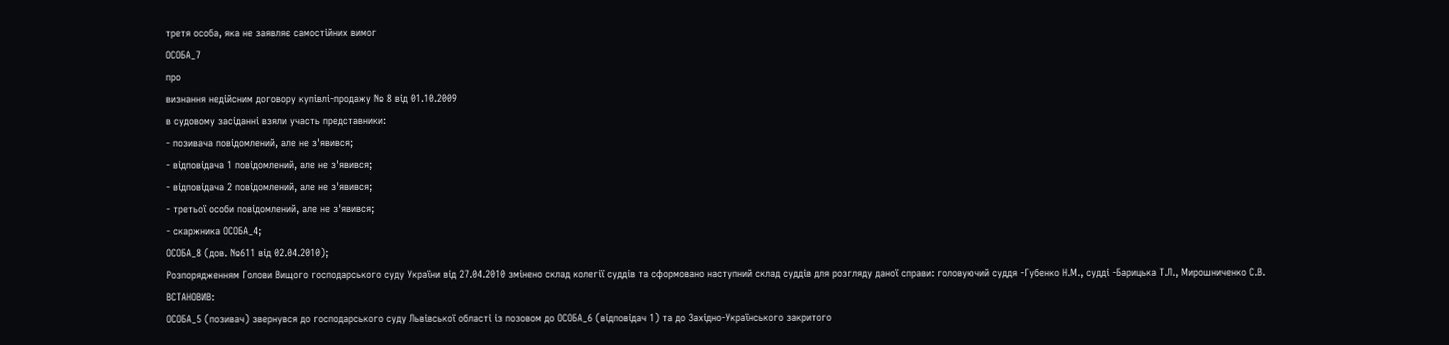третя особа, яка не заявляє самостійних вимог
ОСОБА_7
про
визнання недійсним договору купівлі-продажу № 8 від 01.10.2009
в судовому засіданні взяли участь представники:
- позивача повідомлений, але не з'явився;
- відповідача 1 повідомлений, але не з'явився;
- відповідача 2 повідомлений, але не з'явився;
- третьої особи повідомлений, але не з'явився;
- скаржника ОСОБА_4;
ОСОБА_8 (дов. №611 від 02.04.2010);
Розпорядженням Голови Вищого господарського суду України від 27.04.2010 змінено склад колегії суддів та сформовано наступний склад суддів для розгляду даної справи: головуючий суддя -Губенко Н.М., судді -Барицька Т.Л., Мирошниченко С.В.
ВСТАНОВИВ:
ОСОБА_5 (позивач) звернувся до господарського суду Львівської області із позовом до ОСОБА_6 (відповідач 1) та до Західно-Українського закритого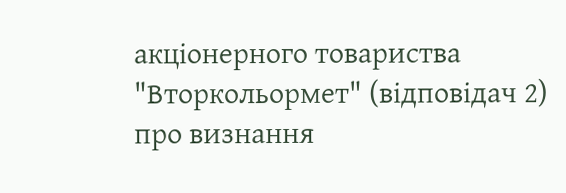акціонерного товариства "Вторкольормет" (відповідач 2) про визнання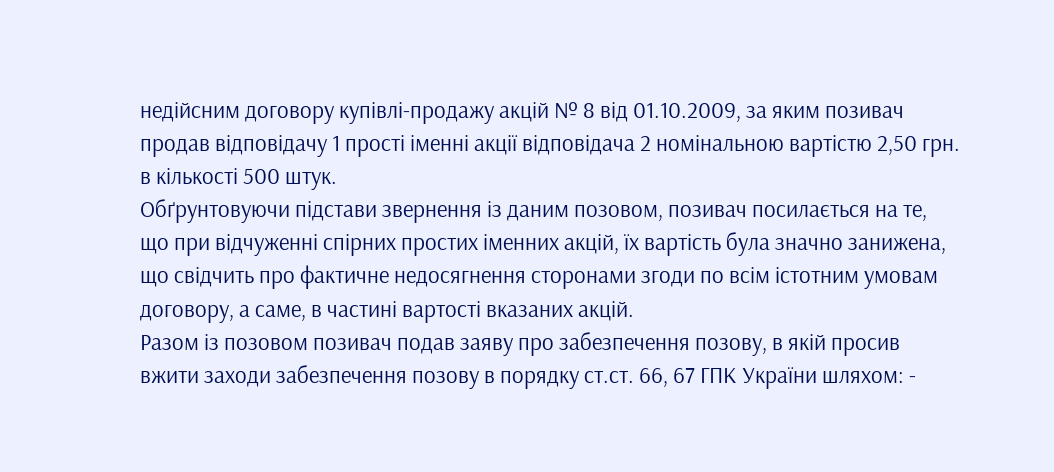недійсним договору купівлі-продажу акцій № 8 від 01.10.2009, за яким позивач продав відповідачу 1 прості іменні акції відповідача 2 номінальною вартістю 2,50 грн. в кількості 500 штук.
Обґрунтовуючи підстави звернення із даним позовом, позивач посилається на те, що при відчуженні спірних простих іменних акцій, їх вартість була значно занижена, що свідчить про фактичне недосягнення сторонами згоди по всім істотним умовам договору, а саме, в частині вартості вказаних акцій.
Разом із позовом позивач подав заяву про забезпечення позову, в якій просив вжити заходи забезпечення позову в порядку ст.ст. 66, 67 ГПК України шляхом: -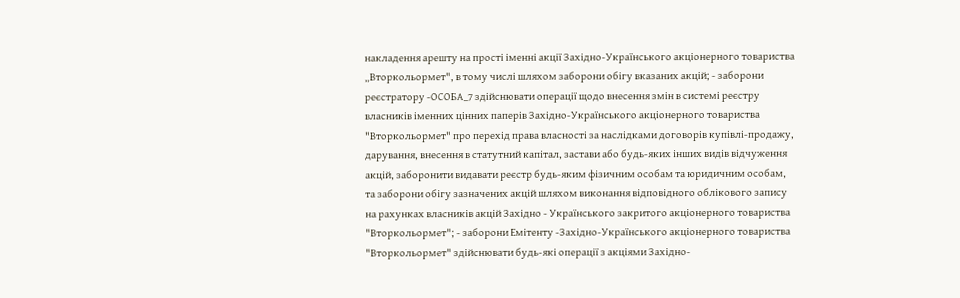накладення арешту на прості іменні акції Західно-Українського акціонерного товариства „Вторкольормет", в тому числі шляхом заборони обігу вказаних акцій; - заборони реєстратору -ОСОБА_7 здійснювати операції щодо внесення змін в системі реєстру власників іменних цінних паперів Західно-Українського акціонерного товариства "Вторкольормет" про перехід права власності за наслідками договорів купівлі-продажу, дарування, внесення в статутний капітал, застави або будь-яких інших видів відчуження акцій, заборонити видавати реєстр будь-яким фізичним особам та юридичним особам, та заборони обігу зазначених акцій шляхом виконання відповідного облікового запису на рахунках власників акцій Західно - Українського закритого акціонерного товариства "Вторкольормет"; - заборони Емітенту -Західно-Українського акціонерного товариства "Вторкольормет" здійснювати будь-які операції з акціями Західно-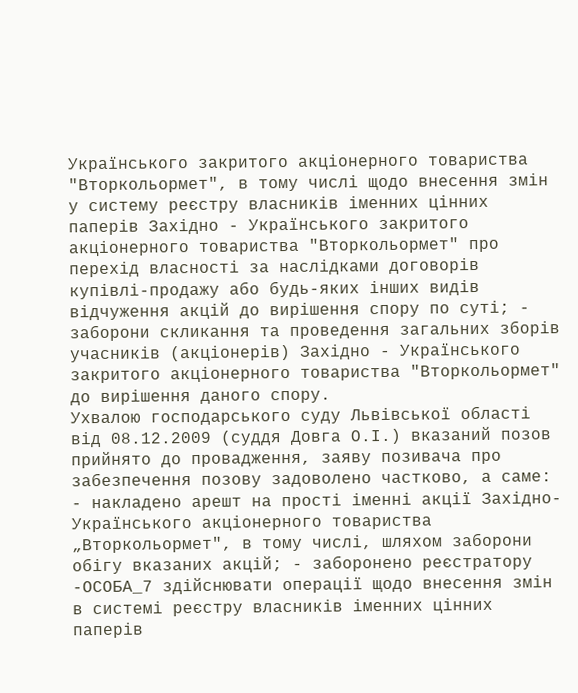Українського закритого акціонерного товариства "Вторкольормет", в тому числі щодо внесення змін у систему реєстру власників іменних цінних паперів Західно - Українського закритого акціонерного товариства "Вторкольормет" про перехід власності за наслідками договорів купівлі-продажу або будь-яких інших видів відчуження акцій до вирішення спору по суті; - заборони скликання та проведення загальних зборів учасників (акціонерів) Західно - Українського закритого акціонерного товариства "Вторкольормет" до вирішення даного спору.
Ухвалою господарського суду Львівської області від 08.12.2009 (суддя Довга О.І.) вказаний позов прийнято до провадження, заяву позивача про забезпечення позову задоволено частково, а саме: - накладено арешт на прості іменні акції Західно-Українського акціонерного товариства „Вторкольормет", в тому числі, шляхом заборони обігу вказаних акцій; - заборонено реєстратору -ОСОБА_7 здійснювати операції щодо внесення змін в системі реєстру власників іменних цінних паперів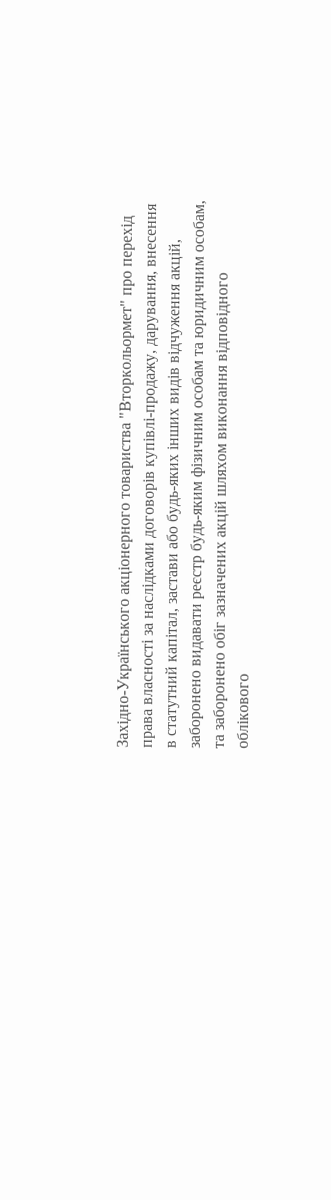Західно-Українського акціонерного товариства "Вторкольормет" про перехід права власності за наслідками договорів купівлі-продажу, дарування, внесення в статутний капітал, застави або будь-яких інших видів відчуження акцій, заборонено видавати реєстр будь-яким фізичним особам та юридичним особам, та заборонено обіг зазначених акцій шляхом виконання відповідного облікового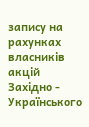запису на рахунках власників акцій Західно - Українського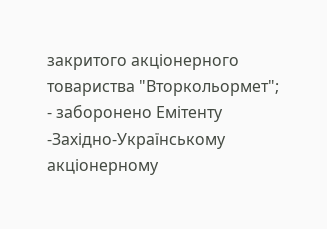закритого акціонерного товариства "Вторкольормет"; - заборонено Емітенту -Західно-Українському акціонерному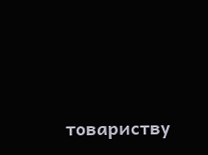товариству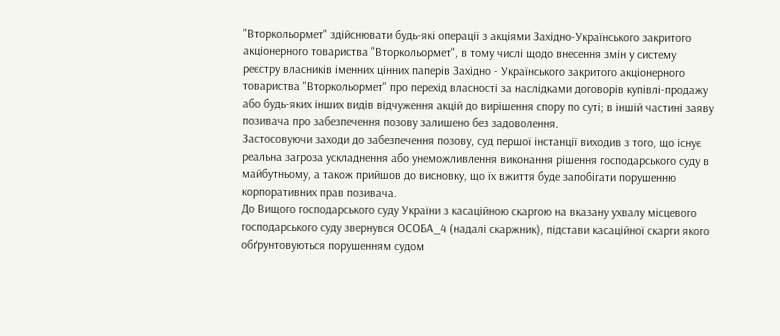"Вторкольормет" здійснювати будь-які операції з акціями Західно-Українського закритого акціонерного товариства "Вторкольормет", в тому числі щодо внесення змін у систему реєстру власників іменних цінних паперів Західно - Українського закритого акціонерного товариства "Вторкольормет" про перехід власності за наслідками договорів купівлі-продажу або будь-яких інших видів відчуження акцій до вирішення спору по суті; в іншій частині заяву позивача про забезпечення позову залишено без задоволення.
Застосовуючи заходи до забезпечення позову, суд першої інстанції виходив з того, що існує реальна загроза ускладнення або унеможливлення виконання рішення господарського суду в майбутньому, а також прийшов до висновку, що їх вжиття буде запобігати порушенню корпоративних прав позивача.
До Вищого господарського суду України з касаційною скаргою на вказану ухвалу місцевого господарського суду звернувся ОСОБА_4 (надалі скаржник), підстави касаційної скарги якого обґрунтовуються порушенням судом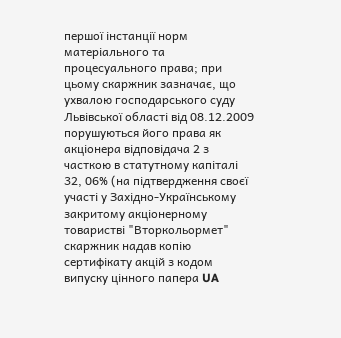першої інстанції норм матеріального та процесуального права; при цьому скаржник зазначає, що ухвалою господарського суду Львівської області від 08.12.2009 порушуються його права як акціонера відповідача 2 з часткою в статутному капіталі 32, 06% (на підтвердження своєї участі у Західно-Українському закритому акціонерному товаристві "Вторкольормет" скаржник надав копію сертифікату акцій з кодом випуску цінного папера UA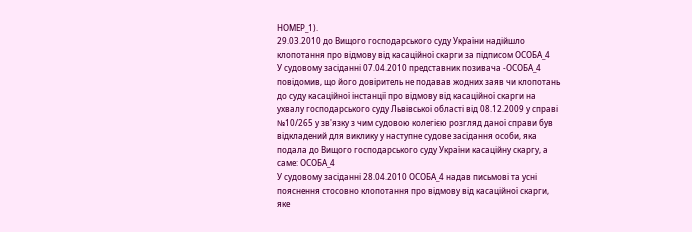НОМЕР_1).
29.03.2010 до Вищого господарського суду України надійшло клопотання про відмову від касаційної скарги за підписом ОСОБА_4
У судовому засіданні 07.04.2010 представник позивача -ОСОБА_4 повідомив, що його довіритель не подавав жодних заяв чи клопотань до суду касаційної інстанції про відмову від касаційної скарги на ухвалу господарського суду Львівської області від 08.12.2009 у справі №10/265 у зв'язку з чим судовою колегією розгляд даної справи був відкладений для виклику у наступне судове засідання особи, яка подала до Вищого господарського суду України касаційну скаргу, а саме: ОСОБА_4
У судовому засіданні 28.04.2010 ОСОБА_4 надав письмові та усні пояснення стосовно клопотання про відмову від касаційної скарги, яке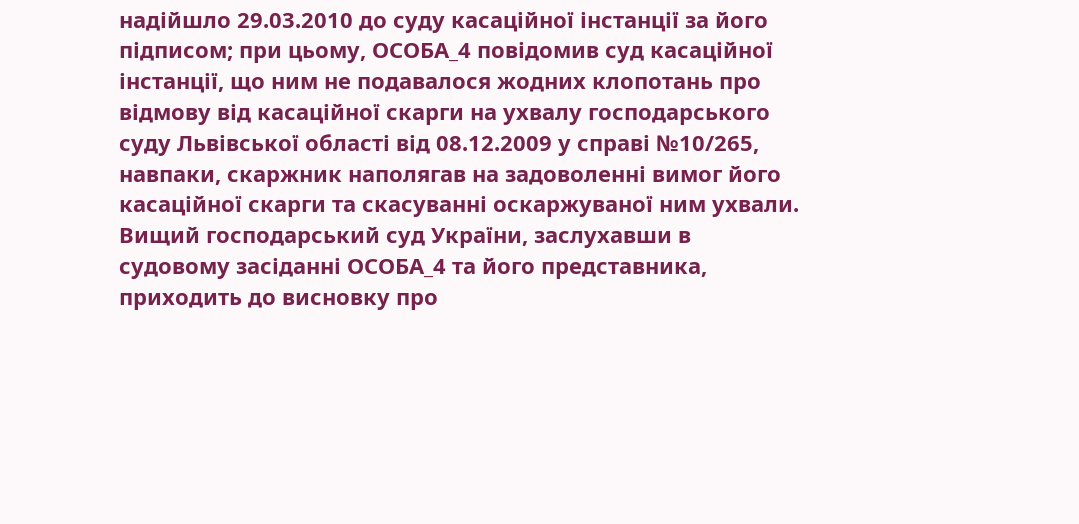надійшло 29.03.2010 до суду касаційної інстанції за його підписом; при цьому, ОСОБА_4 повідомив суд касаційної інстанції, що ним не подавалося жодних клопотань про відмову від касаційної скарги на ухвалу господарського суду Львівської області від 08.12.2009 у справі №10/265, навпаки, скаржник наполягав на задоволенні вимог його касаційної скарги та скасуванні оскаржуваної ним ухвали.
Вищий господарський суд України, заслухавши в судовому засіданні ОСОБА_4 та його представника, приходить до висновку про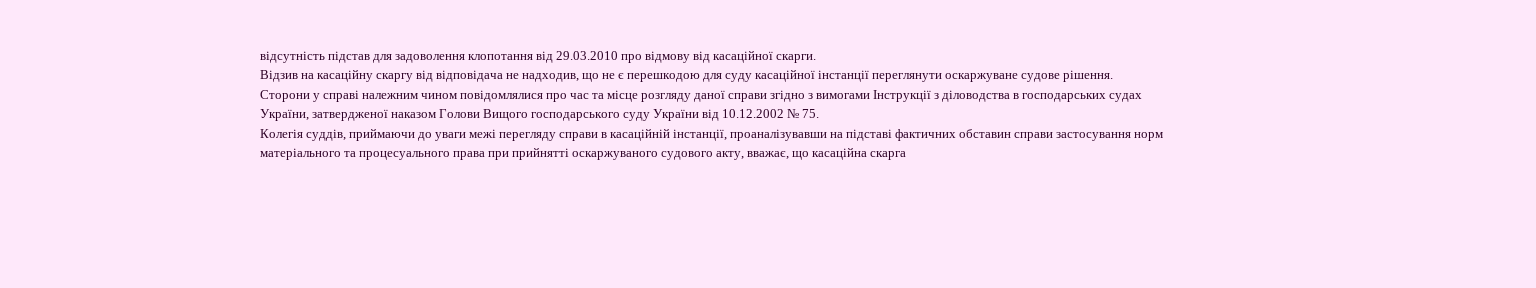відсутність підстав для задоволення клопотання від 29.03.2010 про відмову від касаційної скарги.
Відзив на касаційну скаргу від відповідача не надходив, що не є перешкодою для суду касаційної інстанції переглянути оскаржуване судове рішення.
Сторони у справі належним чином повідомлялися про час та місце розгляду даної справи згідно з вимогами Інструкції з діловодства в господарських судах України, затвердженої наказом Голови Вищого господарського суду України від 10.12.2002 № 75.
Колегія суддів, приймаючи до уваги межі перегляду справи в касаційній інстанції, проаналізувавши на підставі фактичних обставин справи застосування норм матеріального та процесуального права при прийнятті оскаржуваного судового акту, вважає, що касаційна скарга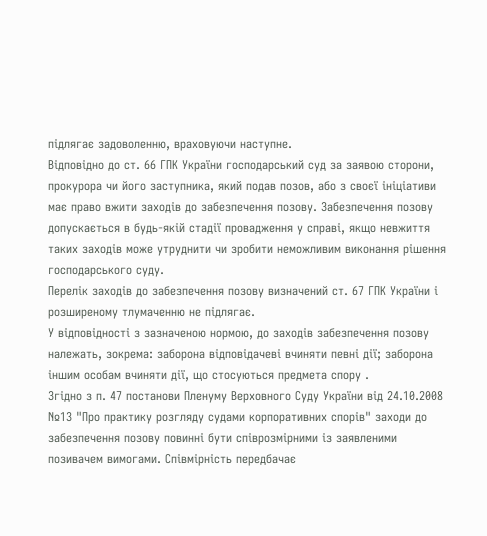підлягає задоволенню, враховуючи наступне.
Відповідно до ст. 66 ГПК України господарський суд за заявою сторони, прокурора чи його заступника, який подав позов, або з своєї ініціативи має право вжити заходів до забезпечення позову. Забезпечення позову допускається в будь-якій стадії провадження у справі, якщо невжиття таких заходів може утруднити чи зробити неможливим виконання рішення господарського суду.
Перелік заходів до забезпечення позову визначений ст. 67 ГПК України і розширеному тлумаченню не підлягає.
У відповідності з зазначеною нормою, до заходів забезпечення позову належать, зокрема: заборона відповідачеві вчиняти певні дії; заборона іншим особам вчиняти дії, що стосуються предмета спору .
Згідно з п. 47 постанови Пленуму Верховного Суду України від 24.10.2008 №13 "Про практику розгляду судами корпоративних спорів" заходи до забезпечення позову повинні бути співрозмірними із заявленими позивачем вимогами. Співмірність передбачає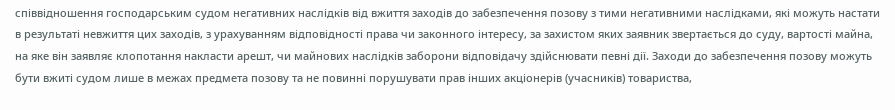співвідношення господарським судом негативних наслідків від вжиття заходів до забезпечення позову з тими негативними наслідками, які можуть настати в результаті невжиття цих заходів, з урахуванням відповідності права чи законного інтересу, за захистом яких заявник звертається до суду, вартості майна, на яке він заявляє клопотання накласти арешт, чи майнових наслідків заборони відповідачу здійснювати певні дії. Заходи до забезпечення позову можуть бути вжиті судом лише в межах предмета позову та не повинні порушувати прав інших акціонерів (учасників) товариства,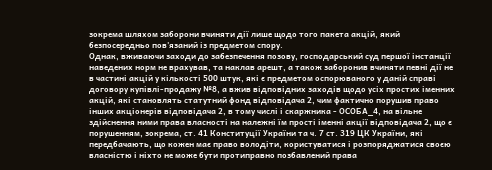зокрема шляхом заборони вчиняти дії лише щодо того пакета акцій, який безпосередньо пов'язаний із предметом спору.
Однак, вживаючи заходи до забезпечення позову, господарський суд першої інстанції наведених норм не врахував, та наклав арешт, а також заборонив вчиняти певні дії не в частині акцій у кількості 500 штук, які є предметом оспорюваного у даній справі договору купівлі-продажу №8, а вжив відповідних заходів щодо усіх простих іменних акцій, які становлять статутний фонд відповідача 2, чим фактично порушив право інших акціонерів відповідача 2, в тому числі і скаржника - ОСОБА_4, на вільне здійснення ними права власності на належні їм прості іменні акції відповідача 2, що є порушенням, зокрема, ст. 41 Конституції України та ч. 7 ст. 319 ЦК України, які передбачають, що кожен має право володіти, користуватися і розпоряджатися своєю власністю і ніхто не може бути протиправно позбавлений права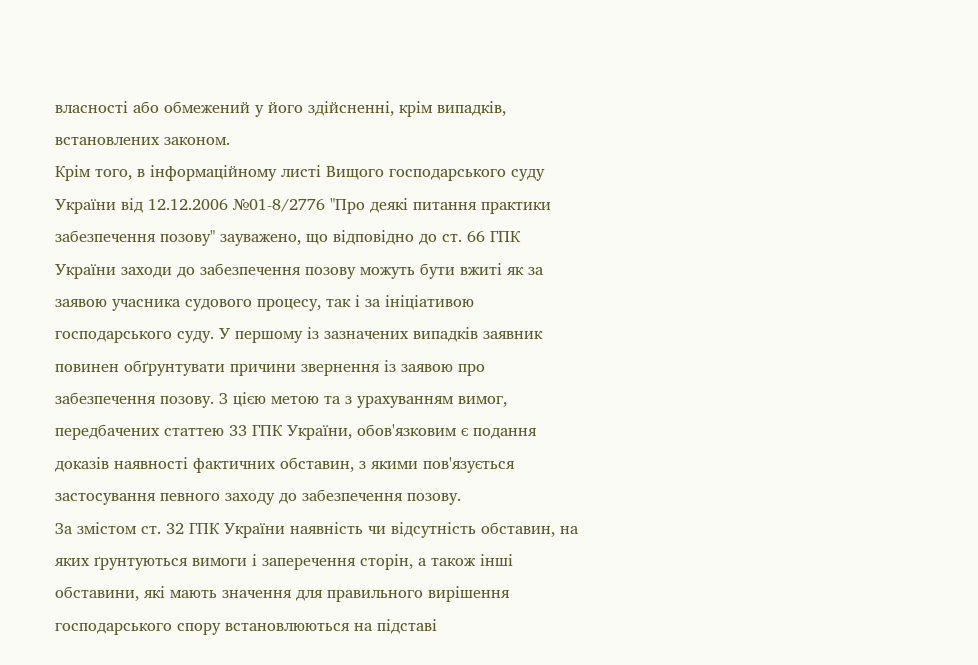власності або обмежений у його здійсненні, крім випадків, встановлених законом.
Крім того, в інформаційному листі Вищого господарського суду України від 12.12.2006 №01-8/2776 "Про деякі питання практики забезпечення позову" зауважено, що відповідно до ст. 66 ГПК України заходи до забезпечення позову можуть бути вжиті як за заявою учасника судового процесу, так і за ініціативою господарського суду. У першому із зазначених випадків заявник повинен обґрунтувати причини звернення із заявою про забезпечення позову. З цією метою та з урахуванням вимог, передбачених статтею 33 ГПК України, обов'язковим є подання доказів наявності фактичних обставин, з якими пов'язується застосування певного заходу до забезпечення позову.
За змістом ст. 32 ГПК України наявність чи відсутність обставин, на яких ґрунтуються вимоги і заперечення сторін, а також інші обставини, які мають значення для правильного вирішення господарського спору встановлюються на підставі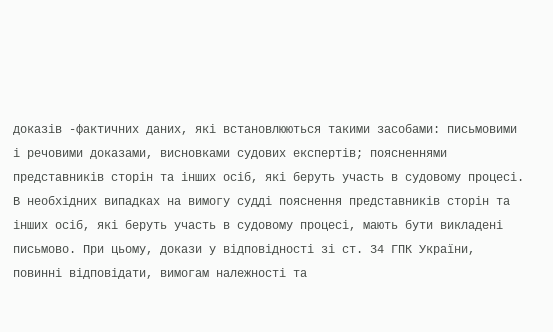доказів -фактичних даних, які встановлюються такими засобами: письмовими і речовими доказами, висновками судових експертів; поясненнями представників сторін та інших осіб, які беруть участь в судовому процесі. В необхідних випадках на вимогу судді пояснення представників сторін та інших осіб, які беруть участь в судовому процесі, мають бути викладені письмово. При цьому, докази у відповідності зі ст. 34 ГПК України, повинні відповідати, вимогам належності та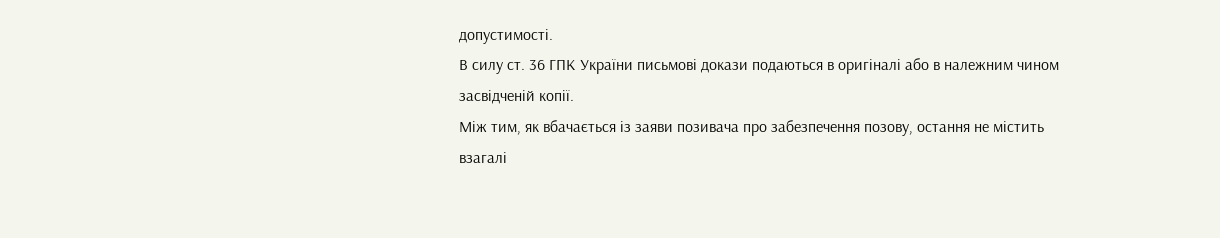допустимості.
В силу ст. 36 ГПК України письмові докази подаються в оригіналі або в належним чином засвідченій копії.
Між тим, як вбачається із заяви позивача про забезпечення позову, остання не містить взагалі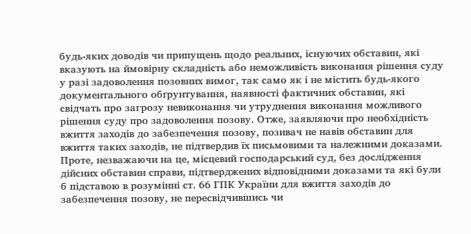будь-яких доводів чи припущень щодо реальних, існуючих обставин, які вказують на ймовірну складність або неможливість виконання рішення суду у разі задоволення позовних вимог, так само як і не містить будь-якого документального обґрунтування, наявності фактичних обставин, які свідчать про загрозу невиконання чи утруднення виконання можливого рішення суду про задоволення позову. Отже, заявляючи про необхідність вжиття заходів до забезпечення позову, позивач не навів обставин для вжиття таких заходів, не підтвердив їх письмовими та належними доказами.
Проте, незважаючи на це, місцевий господарський суд, без дослідження дійсних обставин справи, підтверджених відповідними доказами та які були б підставою в розумінні ст. 66 ГПК України для вжиття заходів до забезпечення позову, не пересвідчившись чи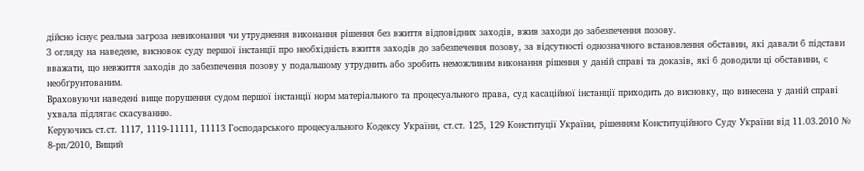дійсно існує реальна загроза невиконання чи утруднення виконання рішення без вжиття відповідних заходів, вжив заходи до забезпечення позову.
З огляду на наведене, висновок суду першої інстанції про необхідність вжиття заходів до забезпечення позову, за відсутності однозначного встановлення обставин, які давали б підстави вважати, що невжиття заходів до забезпечення позову у подальшому утруднить або зробить неможливим виконання рішення у даній справі та доказів, які б доводили ці обставини, є необґрунтованим.
Враховуючи наведені вище порушення судом першої інстанції норм матеріального та процесуального права, суд касаційної інстанції приходить до висновку, що винесена у даній справі ухвала підлягає скасуванню.
Керуючись ст.ст. 1117, 1119-11111, 11113 Господарського процесуального Кодексу України, ст.ст. 125, 129 Конституції України, рішенням Конституційного Суду України від 11.03.2010 № 8-рп/2010, Вищий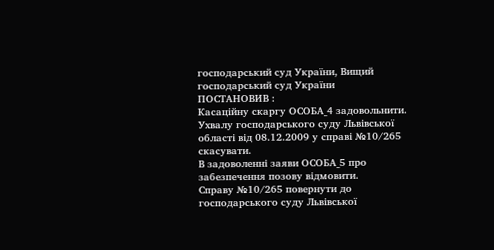господарський суд України, Вищий господарський суд України
ПОСТАНОВИВ :
Касаційну скаргу ОСОБА_4 задовольнити.
Ухвалу господарського суду Львівської області від 08.12.2009 у справі №10/265 скасувати.
В задоволенні заяви ОСОБА_5 про забезпечення позову відмовити.
Справу №10/265 повернути до господарського суду Львівської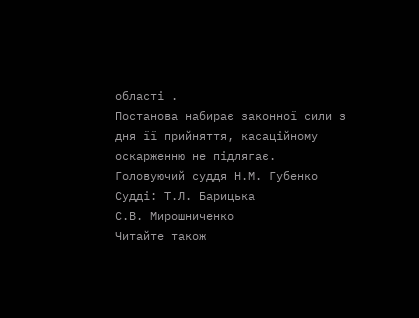області .
Постанова набирає законної сили з дня її прийняття, касаційному оскарженню не підлягає.
Головуючий суддя Н.М. Губенко
Судді: Т.Л. Барицька
С.В. Мирошниченко
Читайте також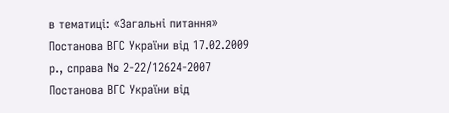в тематиці: «Загальні питання»
Постанова ВГС України від 17.02.2009 р., справа № 2-22/12624-2007
Постанова ВГС України від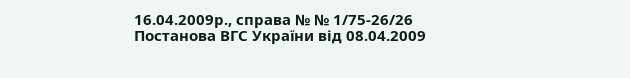16.04.2009р., справа № № 1/75-26/26
Постанова ВГС України від 08.04.2009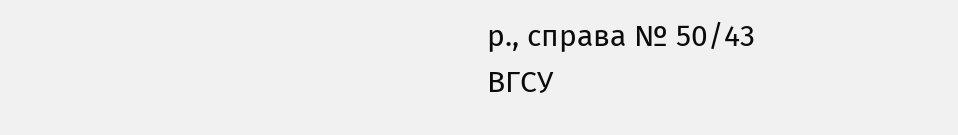р., справа № 50/43
ВГСУ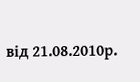від 21.08.2010р.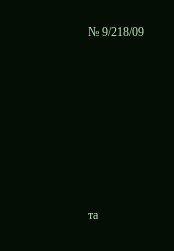№ 9/218/09








та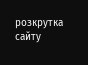розкрутка сайту